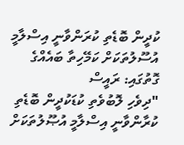ކުދީން ބޮޑެތި ކުރަންވާނީ އިސްލާމީ އުސޫލުތަކަށް ކަމޭހިތާ ބައެއްގެ ގޮތުގައި: ރައީސް
"ދިވެހި ލޮބުވެތި ކުޑަކުދީން ބޮޑެތި ކުރާންވާނީ އިސްލާމީ އުޞޫލުތަކަށް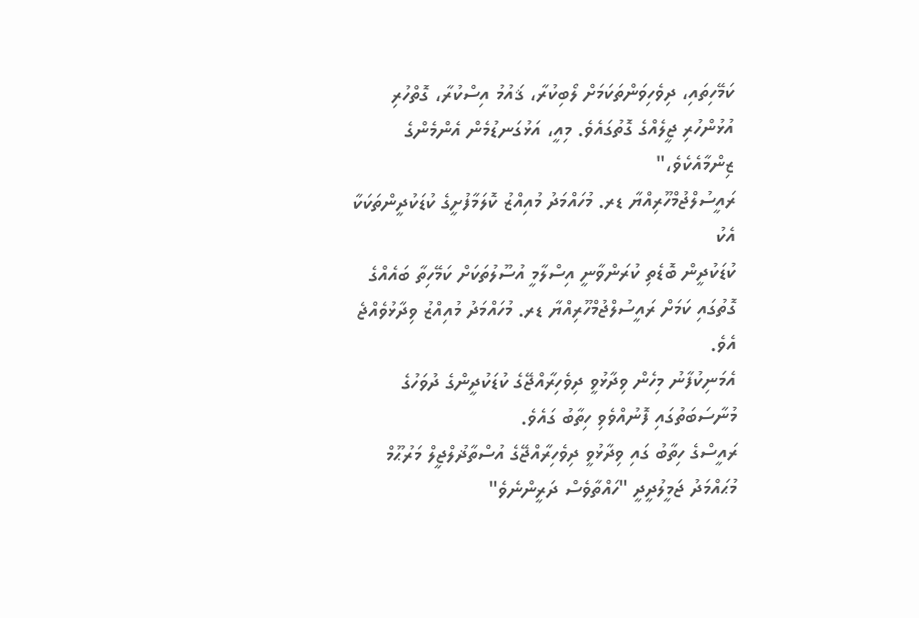ކަމޭހިތައި، ދިވެހިވަންތަކަމަށް ލޯބިކުރާ، ޤައުމު އިސްކުރާ، ގޮތްހުރި އުޅުންހުރި ޖީލެއްގެ ގޮތުގައެވެ. މިއީ، އަޅުގަނޑުމެން އެންމެންގެ ޒިންމާއެކެވެ،"
ރައީސުލްޖުމްހޫރިއްޔާ ޑރ. މުހައްމަދު މުއިއްޒު ކޮލަމާފުށީގެ ކުޑަކުދީންތަކަކާ އެކު
ކުޑަކުދީން ބޮޑެތި ކުރަންވާނީ އިސްލާމީ އުސޫލުތަކަށް ކަމޭހިތާ ބައެއްގެ ގޮތުގައި ކަމަށް ރައީސުލްޖުމްހޫރިއްޔާ ޑރ. މުހައްމަދު މުއިއްޒު ވިދާޅުވެއްޖެ އެވެ.
އެމަނިކުފާނު މިހެން ވިދާޅުވީ ދިވެހިރާއްޖޭގެ ކުޑަކުދީންގެ ދުވަހުގެ މުނާސަބަތުގައި ފޮނުއްވެވި ހިތާބު ގައެވެ.
ރައީސްގެ ހިތާބު ގައި ވިދާޅުވީ ދިވެހިރާއްޖޭގެ އުސްތާޛުލްޖީލް މަރުޙޫމް މުޙައްމަދު ޖަމީލުދީދީ "ހައްތާވެސް ދަރީންނެވެ"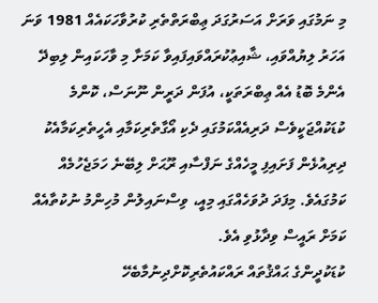މި ނަމުގައި ވަރަށް އަސަރުގަދަ ޢިބްރަތްތެރި ކުރުވާހަކައެއް 1981 ވަނަ އަހަރު ލިޔުއްވައި، ޝާއިޢުކުރައްވައިފައިވާ ކަމަށާ މި ވާހަކައިން ލިބިދޭ އެންމެ ބޮޑު އެއް ޢިބްރަތަކީ، އުފަން ދަރީން ނޫނަސް، ކޮންމެ ކުޑަކުއްޖަކީވެސް ދަރިއެއްކަމުގައި ދެކި އޯގާތެރިކަމާއި އެހީތެރިކަމާއެކު ދިރިއުޅެން ފަށައިފި މީހެއްގެ ނަފްސާއި ރޫޙަށް ލިބޭނެ ހަމަޖެހުމެއް ކަމުގައެވެ. މިފަދަ ދުވަހެއްގައި މިއީ، ވިސްނައިލުން މުހިންމު ނުކުތާއެއް ކަމަށް ރައީސް ވިދާޅުވި އެވެ.
ކުޑަކުދީންގެ ޙައްޤުތައް ރައްކައުތެރިކޮށްދިނުމާބެހޭ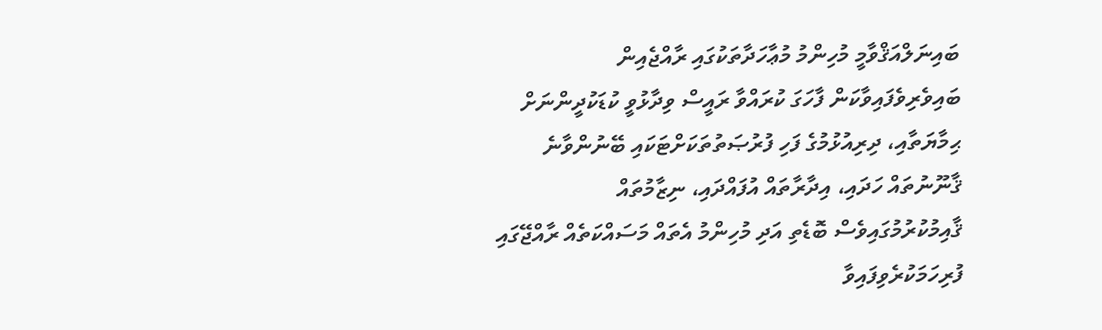ބައިނަލްއަޤްވާމީ މުހިންމު މުޢާހަދާތަކުގައި ރާއްޖެއިން ބައިވެރިވެފައިވާކަން ފާހަގަ ކުރައްވާ ރައީސް ވިދާޅުވީ ކުޑަކުދީންނަށް ޙިމާޔަތާއި، ދިރިއުޅުމުގެ ފަހި ފުރުޞަތުތަކަށްޓަކައި ބޭނުންވާނެ ޤާނޫނުތައް ހަދައި، އިދާރާތައް އުފައްދައި، ނިޒާމުތައް ޤާއިމުކުރުމުގައިވެސް ބޮޑެތި އަދި މުހިންމު އެތައް މަސައްކަތެއް ރާއްޖޭގައި ފުރިހަމަކުރެވިފައިވާ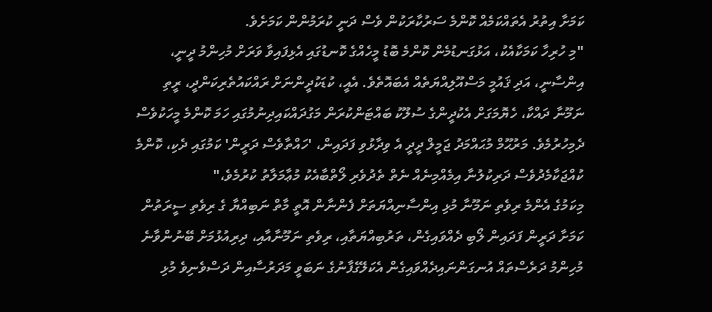ކަމަށާ އިތުރު އެތައްކަމެއް ކޮންމެ ސަރުކާރަކުން ވެސް ދަނީ ކުރަމުންން ކަމަށެވެ.
"މި ހުރިހާ ކަމަކާއެކު، އަޅުގަނޑުމެން ކޮންމެ ބޮޑު މީހެއްގެ ކޮނޑުގައި އެޅިފައިވާ ވަރަށް މުހިންމު ދީނީ، އިންސާނީ، އަދި ޤައުމީ މަސްއޫލިއްޔަތެއް އެބައޮތެވެ. އެއީ، ކުޑަކުދީންނަށް ރައްކައުތެރިކަންދީ، ރީތި ނަމޫނާ ދައްކާ، ހެޔޮމަގަށް އެކުދީންގެ ސުލޫކު ބައްޓަންކުރަން މަގުދައްކައިދިނުމުގައި ހަމަ ކޮންމެ މީހަކުވެސް ދެމިހުރުމެވެ. މަރުޙޫމް މުޙައްމަދު ޖަމީލް ދީދީ އެ ވިދާޅުވި ފަދައިން، 'ހައްތާވެސް ދަރީން' ކަމުގައި ދެކި، ކޮންމެ ކުއްޖަކާމެދުވެސް ދަރިކުލުނާ އިމެއްމިނެއް ނެތް ތެދުވެރި ލޯތްބާއެކު މުޢާމަލާތު ކުރުމެވެ،"
މިކަމުގެ އެންމެ ރިވެތި ނަމޫނާ މުޅި އިންސާނިއްޔަތަށް ފެންނާން އޮތީ މާތް ނަބިއްޔާ ގެ ރިވެތި ސީރަތުން ކަމަށާ ދަރީން ފަދައިން ލޯބި ދެއްވައިގެން، ތަރުބިއްޔަތާއި، ރިވެތި ނަމޫނާއާއި، ދިރިއުޅުމަށް ބޭނުންވާނެ މުހިންމު ދަރެސްތައް އުނގަންނައިދެއްވައިގެން އެކަލޭގެފާނުގެ ނަބަވީ މަދަރުސާއިން ދަސްވެނިވެ މުޅި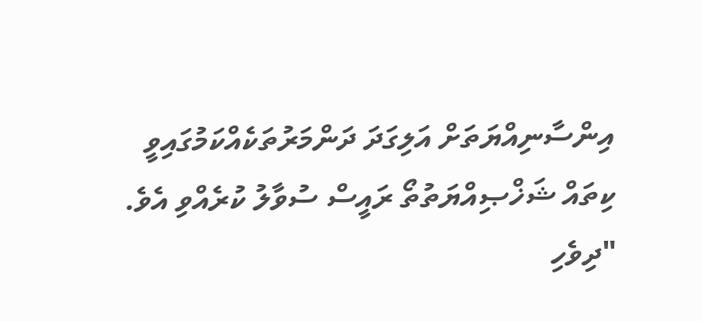އިންސާނިއްޔަތަށް އަލިގަދަ ދަންމަރުތަކެއްކަމުގައިވީ ކިތައް ޝަޚްޞިއްޔަތުތޯ ރައީސް ސުވާލު ކުރެއްވި އެވެ.
"ދިވެހި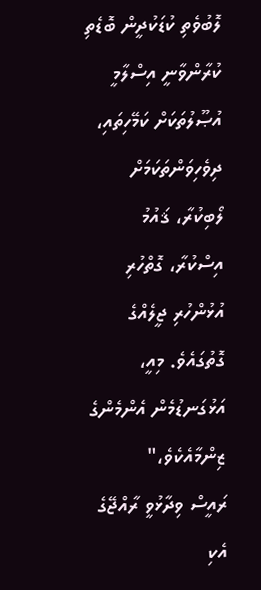ލޮބުވެތި ކުޑަކުދީން ބޮޑެތި ކުރާންވާނީ އިސްލާމީ އުޞޫލުތަކަށް ކަމޭހިތައި، ދިވެހިވަންތަކަމަށް ލޯބިކުރާ، ޤައުމު އިސްކުރާ، ގޮތްހުރި އުޅުންހުރި ޖީލެއްގެ ގޮތުގައެވެ. މިއީ، އަޅުގަނޑުމެން އެންމެންގެ ޒިންމާއެކެވެ،"
ރައީސް ވިދާޅުވީ ރާއްޖޭގެ އެކި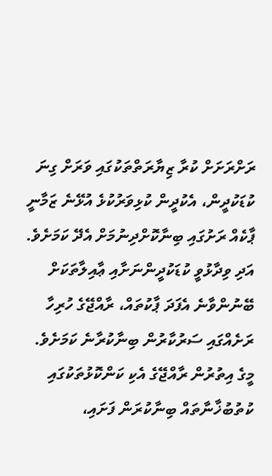ރަށްރަށަށް ކުރާ ޒިޔާރަތްތަކުގައި ވަރަށް ގިނަ ކުޑަކުދީން، އެކުދީން ކުޅިވަރުކުޅެ އުޅޭނެ ޒަމާނީ ޕާކެއް ރަށުގައި ބިނާކޮށްދިނުމަށް އެދޭ ކަމަށެވެ. އަދި ވިދާޅުވީ ކުޑަކުދީންނަށާއި ޢާއިލާތަކަށް ބޭނުންވާނެ އެފަދަ ޕާކުތައް، ރާއްޖޭގެ ހުރިހާ ރަށެއްގައި ސަރުކާރުން ބިނާކުރާނެ ކަމަށެވެ.
މީގެ އިތުރުން ރާއްޖޭގެ އެކި ކަންކޮޅުތަކުގައި ކުތުބުޚާނާތައް ބިނާކުރަން ފަށައި،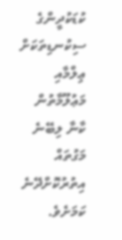ކުޑަކުދީންގެ ސިކުނޑިތަކަށް ޢިލްމާއި މަޢުލޫމާތުން ކާނާ ލިބޭނެ މަގުތައް އިތުރުކޮށްދޭނެ ކަމަށެވެ.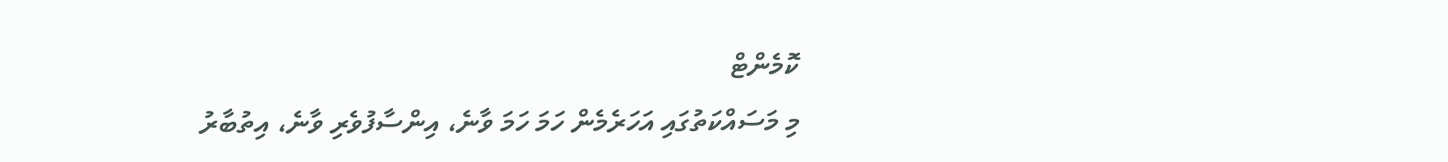ކޮމެންޓް
މި މަސައްކަތުގައި އަހަރެމެން ހަމަ ހަމަ ވާނެ، އިންސާފުވެރި ވާނެ، އިތުބާރު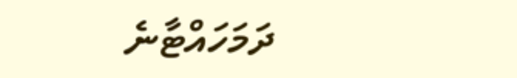ދަމަހައްޓާނެ